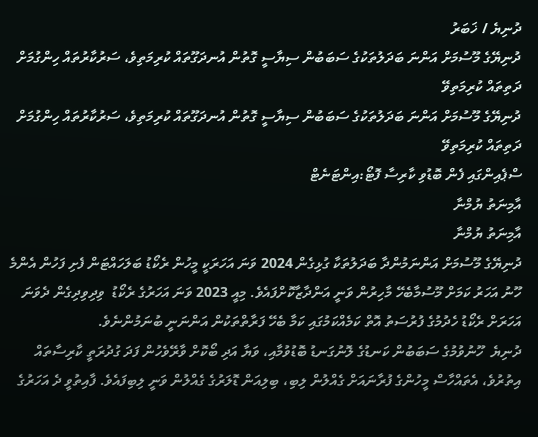ދުނިޔެ / ޚަބަރު
ދުނިޔޭގެ މޫސުމަށް އަންނަ ބަދަލުތަކުގެ ސަބަބުން ސިޔާސީ ގޮތުން އުނދަގޫތައް ކުރިމަތިވެ، ސަރުކާރުތައް ހިންގުމަށް ދަތިތައް ކުރިމަތިވޭ
ދުނިޔޭގެ މޫސުމަށް އަންނަ ބަދަލުތަކުގެ ސަބަބުން ސިޔާސީ ގޮތުން އުނދަގޫތައް ކުރިމަތިވެ، ސަރުކާރުތައް ހިންގުމަށް ދަތިތައް ކުރިމަތިވޭ
ސްޕެއިންގައި ފެން ބޮޑުވި ކާރިސާ ފޮޓޯ:އިންޓަނެޓް
އާމިނަތު ޔުމްނާ
އާމިނަތު ޔުމްނާ
ދުނިޔޭގެ މޫސުމަށް އަންނަމުންދާ ބަދަލުތަކާ ގުޅިގެން 2024 ވަނަ އަހަރަކީ މީހުން ރެކޯޑު ބަލަހައްޓަން ފެށި ފަހުން އެންމެ ހޫނު އަހަރު ކަމަށް މޫސުމާބެހޭ މާހިރުން ވަނީ އަންދާޒާކޮށްފައެވެ. މިއީ 2023 ވަނަ އަހަރުގެ ރެކޯޑު  ވިދިވިދިގެން ދެވަނަ އަހަރަށް ރެކޯޑު ހެދުމުގެ ފުރުސަތު އޮތް ކަމެއްކަމުގައި ކަމާ ބެހޭ ފަރާތްތަކުން އަންނަނީ ބުނަމުންނެވެ.
ދުނިޔެ  ހޫނުވުމުގެ ސަބަބުން ކަނޑުގެ ލޮނުގަނޑު ބޮޑުވުމާއި، ވަޔާ އަދި ބޯކޮށް ވާރޭވެހުން ފަދަ ގުދުރަތީ ކާރިސާތައް އިތުރުވެ، އެތައްހާސް މީހުންގެ ފުރާނައަށް ގެއްލުން ލިބި، ބިލިއަން ޑޮލަރުގެ ގެއްލުން ވަނީ ލިބިފައެވެ. ފާއިތުވީ ދެ އަހަރުގެ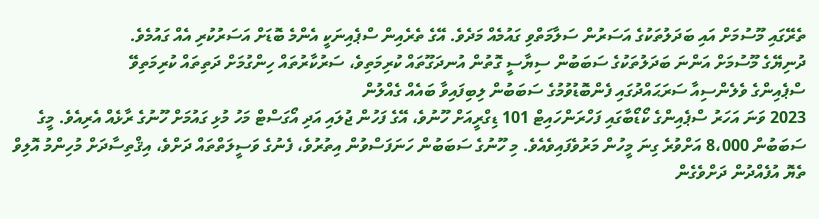ތެރޭގައި މޫސުމަށް އައި ބަދަލުތަކުގެ އަސަރުން ސަލާމަތްވި ގައުމެއް މަދެވެ. އޭގެ ތެރެއިން ސްޕެއިނަކީ އެންމެ ބޮޑަށް އަސަރުކުރި އެއް ގައުމެވެ.
ދުނިޔޭގެ މޫސުމަށް އަންނަ ބަދަލުތަކުގެ ސަބަބުން ސިޔާސީ ގޮތުން އުނދަގޫތައް ކުރިމަތިވެ، ސަރުކާރުތައް ހިންގުމަށް ދަތިތައް ކުރިމަތިވޭ
ސްޕެއިންގެ ވެލެންސިއާ ސަރަޙައްދުގައި ފެންބޮޑުވުމުގެ ސަބަބުން ލިބިފައިވާ ބައެއް ގެއްލުން
2023 ވަނަ އަހަރު ސްޕެއިންގެ ކޯޑޯބާގައި ފަހްރަންހައިޓް 101 ޑިގްރީއަށް ހޫނުވެ، އޭގެ ފަހުން ޖުލައި އަދި އޯގަސްޓް މަހު މުޅި ގައުމަށް ހޫނުގެ ރާޅެއް އެރިއެވެ. މީގެ ސަބަބުން 8،000 އަށްވުރެ ގިނަ މީހުން މަރުވެފައިވެއެވެ. މި ހޫނުގެ ސަބަބުން ހަނަފަސްވުން އިތުރުވެ، ފެނުގެ ވަސީލަތްތައް ދަށްވެ، އިޤްތިސާދަށް މުހިންމު އޮލިވް ތެޔޮ އުފެއްދުން ދަށްވެގެން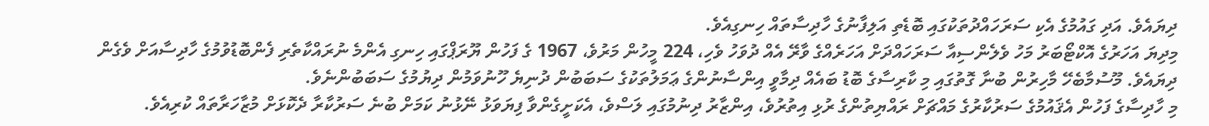ދިޔައެވެ. އަދި ގައުމުގެ އެކި ސަރަހައްދުތަކުގައި ބޮޑެތި އަލިފާނުގެ ހާދިސާތައް ހިނގިއެވެ.
މިދިޔަ އަހަރުގެ އޮކްޓޯބަރު މަހު ވެލެންސިއާ ސަރަހައްދަށް އަހަރެއްގެ ވާރޭ އެއް ދުވަހު ވެހި، 224 މީހުން މަރުވެ، 1967 ގެ ފަހުން ޔޫރަޕްގައި ހިނގި އެންމެ ނުރައްކާތެރި ފެންބޮޑުވުމުގެ ހާދިސާއަށް ވެގެން ދިޔައެވެ. މޫސުމާބެހޭ މާހިރުން ބުނާ ގޮތުގައި މި ކާރިސާގެ ބޮޑު ބައެއް ދިމާވީ އިންސާނުންގެ ޢަމަލުތަކުގެ ސަބަބުން ދުނިޔެ ހޫނުވަމުން ދިޔުމުގެ ސަބަބުންނެވެ.
މި ހާދިސާގެ ފަހުން އެޤައުމުގެ ސަރުކާރުގެ މައްޗަށް ރައްޔިތުންގެ ރުޅި އިތުރުވެ، އިންޒާރު ދިނުމުގައި ލަސްވެ، އެކަށީގެންވާ ފިޔަވަޅު ނޭޅުނު ކަމަށް ބުނެ ސަރުކާރާ ދެކޮޅަށް މުޒާހަރާތައް ކުރިއެވެ.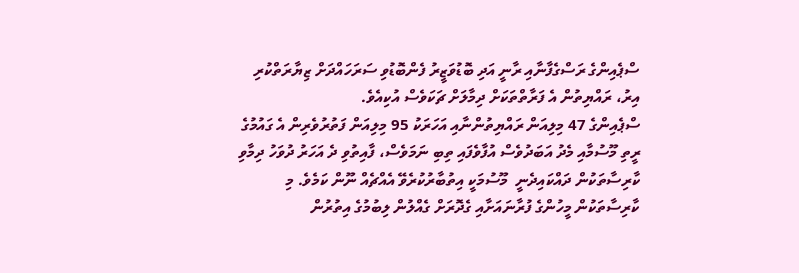ސްޕެއިންގެ ރަސްގެފާނާއި ރާނީ އަދި ބޮޑުވަޒީރު ފެންބޮޑުވި ސަރަހައްދަށް ޒިޔާރަތްކުރި އިރު، ރައްޔިތުން އެ ފަރާތްތަކަށް ދިމާލަށް ޗަކަވެސް އުކިއެވެ.
ސްޕެއިންގެ 47 މިލިއަން ރައްޔިތުންނާއި އަހަރަކު 95 މިލިއަން ފަތުރުވެރިން އެ ގައުމުގެ ރީތި މޫސުމާއި މެދު އަބަދުވެސް އުފާވެފައި ތިބި ނަމަވެސް، ފާއިތުވި ދެ އަހަރު ދުވަހު ދިމާވި ކާރިސާތަކުން ދައްކައިދެނީ  މޫސުމަކީ އިތުބާރުކުރެވޭ އެއްޗެއް ނޫން ކަމެވެ. މި ކާރިސާތަކުން މީހުންގެ ފުރާނައަށާއި ގެދޮރަށް ގެއްލުން ލިބުމުގެ އިތުރުން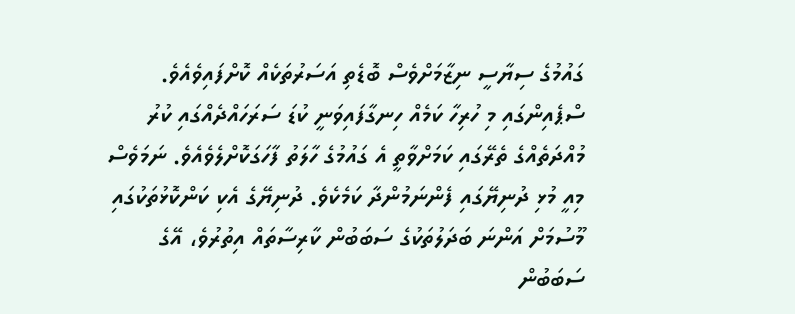ގައުމުގެ ސިޔާސީ ނިޒާމަށްވެސް ބޮޑެތި އަސަރުތަކެއް ކޮށްފައިވެއެވެ.
ސްޕެއިންގައި މި ހުރިހާ ކަމެއް ހިނގާފައިވަނީ ކުޑަ ސަރަހައްދެއްގައި ކުރު މުއްދަތެއްގެ ތެރޭގައި ކަމަށްވާތީ އެ ގައުމުގެ ހާލަތު ފާހަގަކޮށްލެވެއެވެ. ނަމަވެސް މިއީ މުޅި ދުނިޔޭގައި ފެންނަމުންދާ ކަމެކެވެ. ދުނިޔޭގެ އެކި ކަންކޮޅުތަކުގައި މޫސުމަށް އަންނަ ބަދަލުތަކުގެ ސަބަބުން ކާރިސާތައް އިތުރުވެ، އޭގެ ސަބަބުން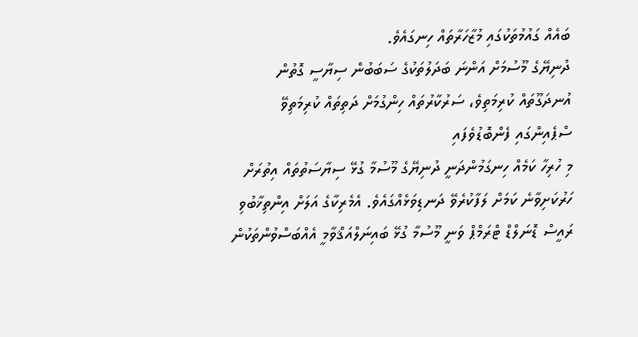ބައެއް ގައުމުތަކުގައި މުޒާހަރާތައް ހިނގައެވެ.
ދުނިޔޭގެ މޫސުމަށް އަންނަ ބަދަލުތަކުގެ ސަބަބުން ސިޔާސީ ގޮތުން އުނދަގޫތައް ކުރިމަތިވެ، ސަރުކާރުތައް ހިންގުމަށް ދަތިތައް ކުރިމަތިވޭ
ސްޕެއިންގައި ފެންބޮޑުވެފައި
މި ހުރިހާ ކަމެއް ހިނގަމުންދަނީ ދުނިޔޭގެ މޫސުމާ ގުޅޭ ސިޔާސަތުތައް އިތުރަށް ހަރުކަށިވާނެ ކަމަށް ލަފާކުރެވޭ ދަނޑިވަޅެއްގައެވެ. އެމެރިކާގެ އަލަށް އިންތިޚާބުވި ރައީސް ޑޮނަލްޑް ޓްރަމްޕް ވަނީ މޫސުމާ ގުޅޭ ބައިނަލްއަޤްވާމީ އެއްބަސްވުންތަކުން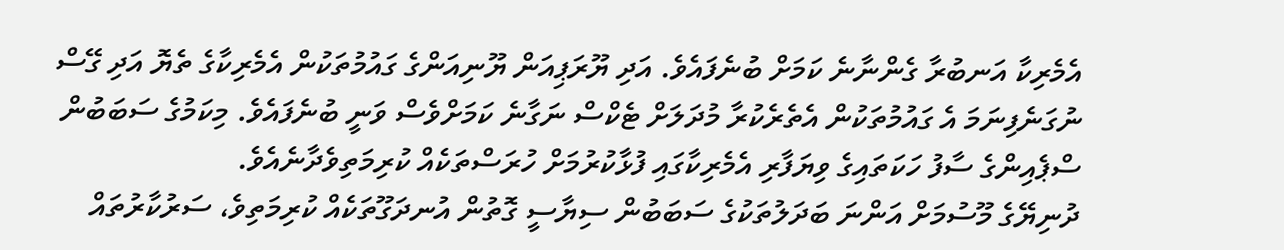އެމެރިކާ އަނބުރާ ގެންނާނެ ކަމަށް ބުނެފައެވެ. އަދި ޔޫރަޕިއަން ޔޫނިއަންގެ ގައުމުތަކުން އެމެރިކާގެ ތެޔޮ އަދި ގޭސް ނުގަނެފިނަމަ އެ ގައުމުތަކުން އެތެރެކުރާ މުދަލަށް ޓެކްސް ނަގާނެ ކަމަށްވެސް ވަނީ ބުނެފައެވެ. މިކަމުގެ ސަބަބުން ސްޕެއިންގެ ސާފު ހަކަތައިގެ ވިޔަފާރި އެމެރިކާގައި ފުޅާކުރުމަށް ހުރަސްތަކެއް ކުރިމަތިވެދާނެއެވެ.
ދުނިޔޭގެ މޫސުމަށް އަންނަ ބަދަލުތަކުގެ ސަބަބުން ސިޔާސީ ގޮތުން އުނދަގޫތަކެއް ކުރިމަތިވެ، ސަރުކާރުތައް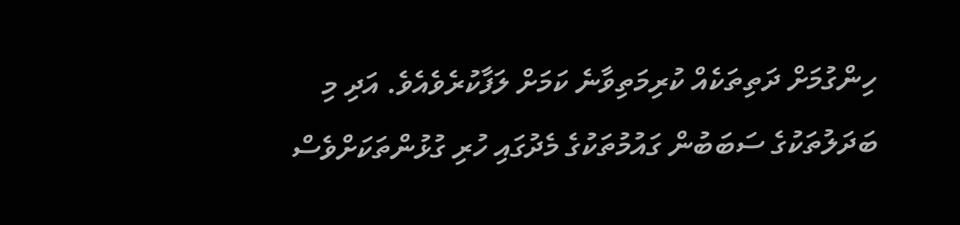ހިންގުމަށް ދަތިތަކެއް ކުރިމަތިވާނެ ކަމަށް ލަފާކުރެވެއެވެ. އަދި މި ބަދަލުތަކުގެ ސަބަބުން ގައުމުތަކުގެ މެދުގައި ހުރި ގުޅުންތަކަށްވެސް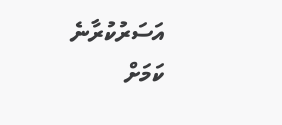އަސަރުކުރާނެ ކަމަށް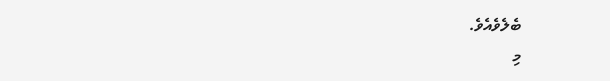ބެލެވެއެވެ.
މި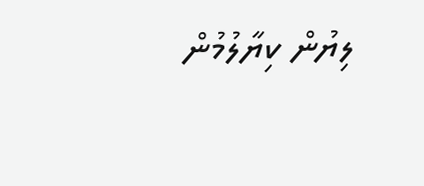ލިޔުން ކިޔާލުމުން